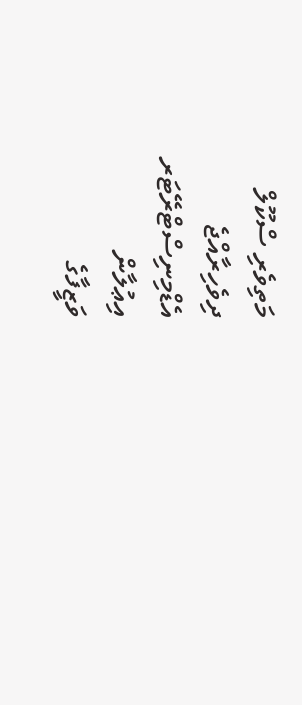މަތިވެރި ސްކޫލް
ދިވެހިރާއްޖެ
އެޑްމިނިސްޓްރޭޓަރ
އިޢުލާން
ވަޒީފާގެ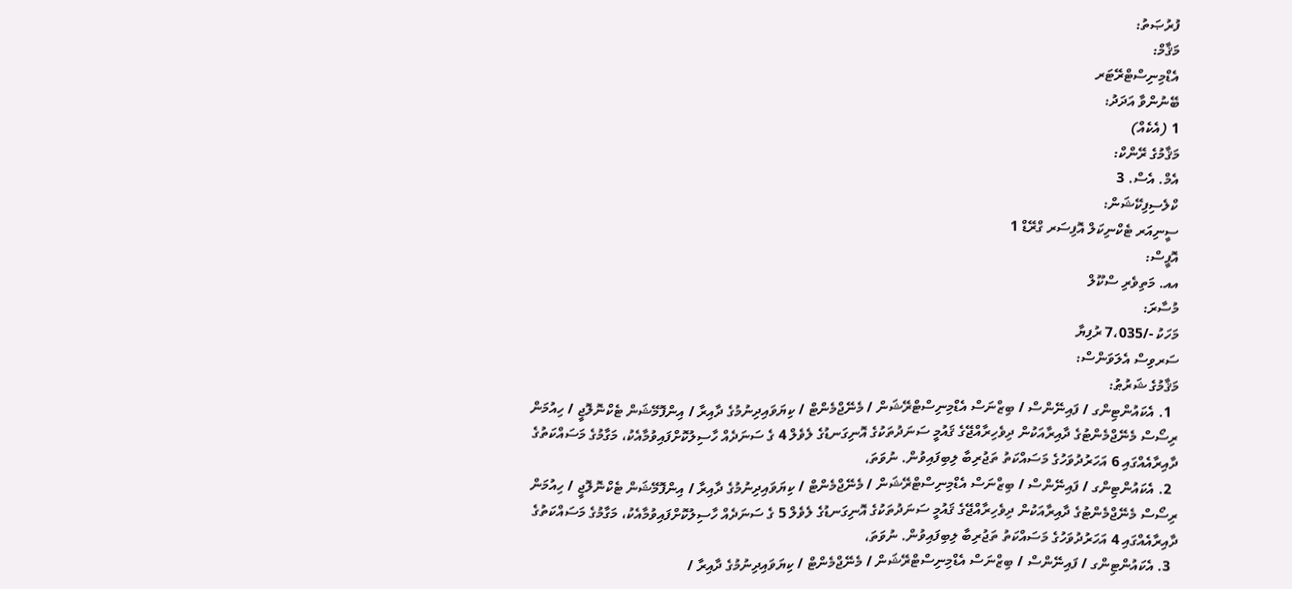ފުރުޞަތު:
މަޤާމް:
އެޑްމިނިސްޓްރޭޓަރ
ބޭނުންވާ އަދަދު:
1 (އެކެއް)
މަޤާމުގެ ރޭންކް:
އެމް. އެސް. 3
ކްލެސިފިކޭޝަން:
ސީނިއަރ ޓެކްނިކަލް އޮފިސަރ ގްރޭޑް 1
އޮފީސް:
އއ. މަތިވެރި ސްކޫލް
މުސާރަ:
މަހަކު -/7،035 ރުފިޔާ
ސަރވިސް އެލަވަންސް:
މަޤާމުގެ ޝަރުޠު:
  1. އެކައުންޓިންގ / ފައިނޭންސް / ބިޒްނަސް އެޑްމިނިސްޓްރޭޝަން / މެނޭޖްމެންޓް / ކިޔަވައިދިނުމުގެ ދާއިރާ / އިންފޮމޭޝަން ޓެކްނޮލޮޖީ / ހިއުމަން ރިސޯސް މެނޭޖްމެންޓުގެ ދާއިރާއަކުން ދިވެހިރާއްޖޭގެ ޤައުމީ ސަނަދުތަކުގެ އޮނިގަނޑުގެ ލެވެލް 4 ގެ ސަނަދެއް ހާސިލުކޮށްފައިވުމާއެކު، މަގާމުގެ މަސައްކަތުގެ ދާއިރާއެއްގައި 6 އަހަރުދުވަހުގެ މަސައްކަތު ތަޖުރިބާ ލިބިފައިވުން. ނުވަތަ،
  2. އެކައުންޓިންގ / ފައިނޭންސް / ބިޒްނަސް އެޑްމިނިސްޓްރޭޝަން / މެނޭޖްމެންޓް / ކިޔަވައިދިނުމުގެ ދާއިރާ / އިންފޮމޭޝަން ޓެކްނޮލޮޖީ / ހިއުމަން ރިސޯސް މެނޭޖްމެންޓުގެ ދާއިރާއަކުން ދިވެހިރާއްޖޭގެ ޤައުމީ ސަނަދުތަކުގެ އޮނިގަނޑުގެ ލެވެލް 5 ގެ ސަނަދެއް ހާސިލުކޮށްފައިވުމާއެކު، މަގާމުގެ މަސައްކަތުގެ ދާއިރާއެއްގައި 4 އަހަރުދުވަހުގެ މަސައްކަތު ތަޖުރިބާ ލިބިފައިވުން. ނުވަތަ،
  3. އެކައުންޓިންގ / ފައިނޭންސް / ބިޒްނަސް އެޑްމިނިސްޓްރޭޝަން / މެނޭޖްމެންޓް / ކިޔަވައިދިނުމުގެ ދާއިރާ /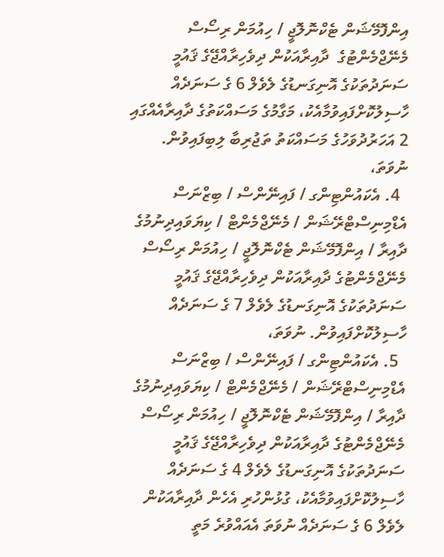އިންފޮމޭޝަން ޓެކްނޮލޮޖީ / ހިއުމަން ރިސޯސް މެނޭޖްމެންޓުގެ  ދާއިރާއަކުން ދިވެހިރާއްޖޭގެ ޤައުމީ ސަނަދުތަކުގެ އޮނިގަނޑުގެ ލެވެލް 6 ގެ ސަނަދެއް ހާސިލުކޮށްފައިވުމާއެކު، މަގާމުގެ މަސައްކަތުގެ ދާއިރާއެއްގައި 2 އަހަރުދުވަހުގެ މަސައްކަތު ތަޖުރިބާ ލިބިފައިވުން. ނުވަތަ،
  4. އެކައުންޓިންގ / ފައިނޭންސް / ބިޒްނަސް އެޑްމިނިސްޓްރޭޝަން / މެނޭޖްމެންޓް / ކިޔަވައިދިނުމުގެ ދާއިރާ / އިންފޮމޭޝަން ޓެކްނޮލޮޖީ / ހިއުމަން ރިސޯސް މެނޭޖްމެންޓުގެ ދާއިރާއަކުން ދިވެހިރާއްޖޭގެ ޤައުމީ ސަނަދުތަކުގެ އޮނިގަނޑުގެ ލެވެލް 7 ގެ ސަނަދެއް ހާސިލުކޮށްފައިވުން. ނުވަތަ،
  5. އެކައުންޓިންގ / ފައިނޭންސް / ބިޒްނަސް އެޑްމިނިސްޓްރޭޝަން / މެނޭޖްމެންޓް / ކިޔަވައިދިނުމުގެ ދާއިރާ / އިންފޮމޭޝަން ޓެކްނޮލޮޖީ / ހިއުމަން ރިސޯސް މެނޭޖްމެންޓުގެ ދާއިރާއަކުން ދިވެހިރާއްޖޭގެ ޤައުމީ ސަނަދުތަކުގެ އޮނިގަނޑުގެ ލެވެލް 4 ގެ ސަނަދެއް ހާސިލުކޮށްފައިވުމާއެކު، ގުޅުންހުރި އެހެން ދާއިރާއަކުން ލެވެލް 6 ގެ ސަނަދެއް ނުވަތަ އެއައްވުރެ މަތީ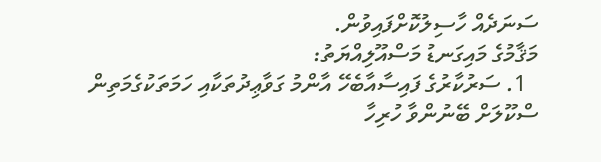ސަނަދެއް ހާސިލުކޮށްފައިވުން.
މަޤާމުގެ މައިގަނޑު މަސްއޫލިއްޔަތު:
  1. ސަރުކާރުގެ ފައިސާއާބެހޭ އާންމު ގަވާޢިދުތަކާއި ހަމަތަކުގެމަތިން ސްކޫލަށް ބޭނުންވާ ހުރިހާ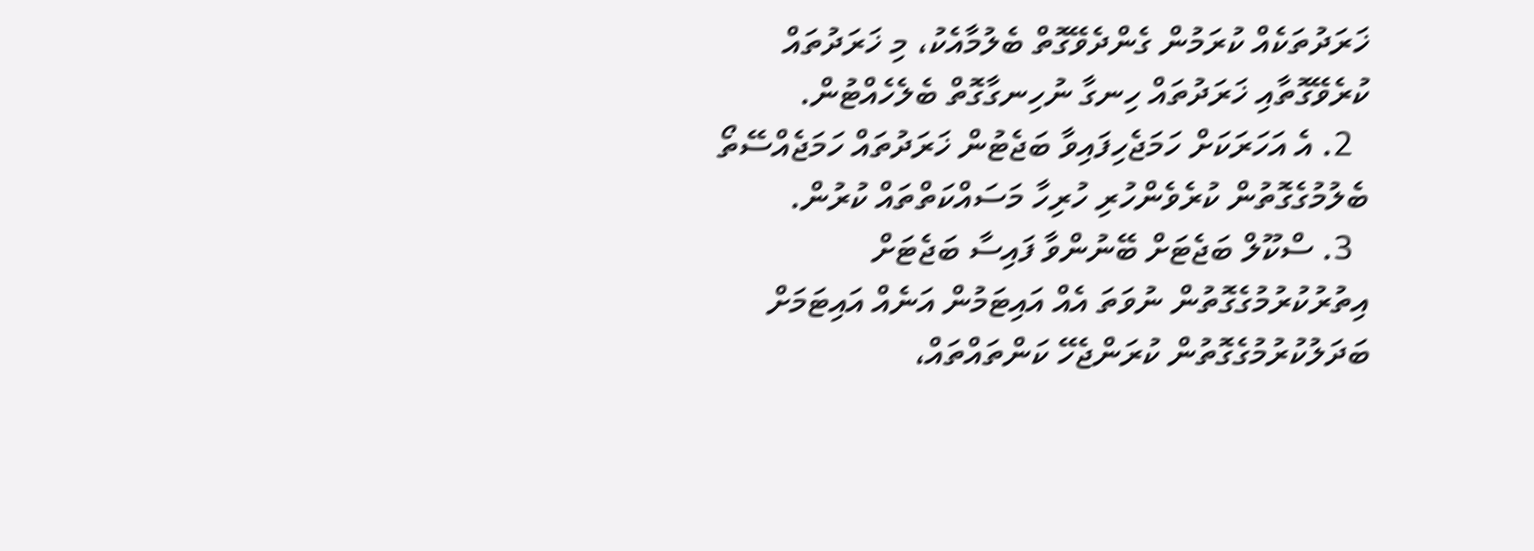ޚަރަދުތަކެއް ކުރަމުން ގެންދެވޭގޮތް ބެލުމާއެކު، މި ޚަރަދުތައް ކުރެވޭގޮތާއި ޚަރަދުތައް ހިނގާ ނުހިނގާގޮތް ބެލެހެއްޓުން.
  2. އެ އަހަރަކަށް ހަމަޖެހިފައިވާ ބަޖެޓުން ޚަރަދުތައް ހަމަޖެއްސޭތޯ ބެލުމުގެގޮތުން ކުރެވެންހުރި ހުރިހާ މަސައްކަތްތައް ކުރުން.
  3. ސްކޫލް ބަޖެޓަށް ބޭނުންވާ ފައިސާ ބަޖެޓަށް އިތުރުކުރުމުގެގޮތުން ނުވަތަ އެއް އައިޓަމުން އަނެއް އައިޓަމަށް ބަދަލުކުރުމުގެގޮތުން ކުރަންޖެހޭ ކަންތައްތައް،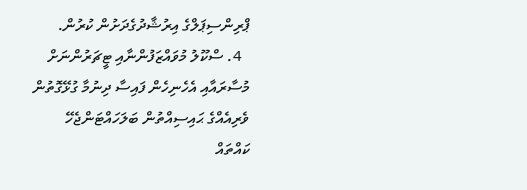ޕްރިންސިޕަލްގެ އިރުޝާދުގެދަށުން ކުރުން.
  4. ސްކޫލު މުވައްޒަފުންނާއި ޓީޗަރުންނަށް މުސާރައާއި އެހެނިހެން ފައިސާ ދިނުމާ ގުޅޭގޮތުން ވެރިއެއްގެ ޙައިސިއްތުން ބަލަހައްޓަންޖެހޭ ކައްތައް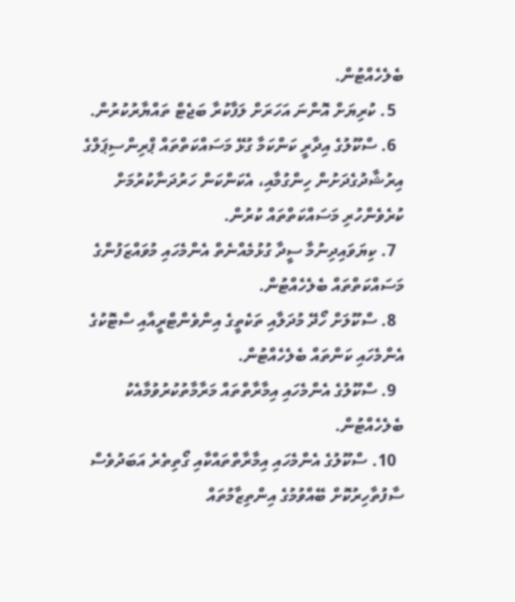ބެލެހެއްޓުން.
  5. ކުރިޔަށް އޮންނަ އަހަރަށް ލަފާކުރާ ބަޖެޓް ތައްޔާރުކުރުން.
  6. ސްކޫލުގެ އިދާރީ ކަންކަމާ ގުޅޭ މަސައްކަތްތައް ޕްރިންސިޕަލްގެ އިރުޝާދުގެދަށުން ހިންގުމާއި، އެކަންކަން ހަރުދަނާކުރުމަށް ކުރެވެންހުރި މަސައްކަތްތައް ކުރުން.
  7. ކިޔަވައިދިނުމާ ސީދާ ގުޅުމެއްނެތް އެންމެހައި މުވައްޒަފުންގެ މަސައްކަތްތައް ބެލެހެއްޓުން.
  8. ސްކޫލަށް ހޯދޭ މުދަލާއި ތަކެތީގެ އިންވެންޓްރީއާއި ސްޓޮކުގެ އެންމެހައި ކަންތައް ބެލެހެއްޓުން.
  9. ސްކޫލުގެ އެންމެހައި އިމާރާތްތައް މަރާމާތުކުރުވުމާއެކު ބެލެހެއްޓުން.
  10. ސްކޫލުގެ އެންމެހައި އިމާރާތްތައްކާއި ގޯތިތެރެ އަބަދުވެސް ސާފުތާހިރުކޮށް ބޭއްވުމުގެ އިންތިޒާމުތައް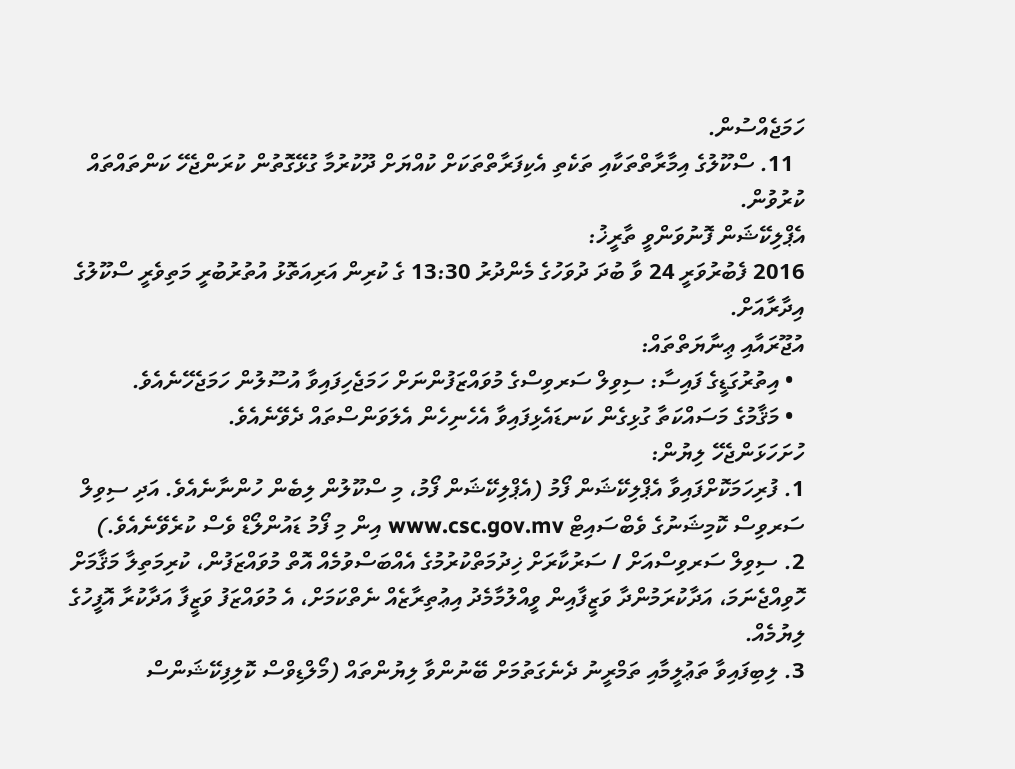ހަމަޖެއްސުން.
  11. ސްކޫލުގެ އިމާރާތްތަކާއި ތަކެތި އެކިފަރާތްތަކަށް ކުއްޔަށް ދޫކުރުމާ ގުޅޭގޮތުން ކުރަންޖެހޭ ކަންތައްތައް ކުރުވުން.
އެޕްލިކޭޝަން ފޮނުވަންވީ ތާރީޚު:
2016 ފެބުރުވަރީ 24 ވާ ބުދަ ދުވަހުގެ މެންދުރު 13:30 ގެ ކުރިން އަރިއަތޮޅު އުތުރުބުރީ މަތިވެރީ ސްކޫލުގެ އިދާރާއަށް.
އުޖޫރައާއި ޢިނާޔަތްތައް:
  • އިތުރުގަޑީގެ ފައިސާ: ސިވިލް ސަރވިސްގެ މުވައްޒަފުންނަށް ހަމަޖެހިފައިވާ އުސޫލުން ހަމަޖެހޭނެއެވެ.
  • މަޤާމުގެ މަސައްކަތާ ގުޅިގެން ކަނޑައެޅިފައިވާ އެހެނިހެން އެލަވަންސްތައް ދެވޭނެއެވެ.
ހުށަހަޅަންޖެހޭ ލިޔުން:
1. ފުރިހަމަކޮށްފައިވާ އެޕްލިކޭޝަން ފޯމު (އެޕްލިކޭޝަން ފޯމު، މި ސްކޫލުން ލިބެން ހުންނާނެއެވެ. އަދި ސިވިލް ސަރވިސް ކޮމިޝަނުގެ ވެބްސައިޓް www.csc.gov.mv އިން މި ފޯމު ޑައުންލޯޑް ވެސް ކުރެވޭނެއެވެ.)
2. ސިވިލް ސަރވިސްއަށް / ސަރުކާރަށް ޚިދުމަތްކުރުމުގެ އެއްބަސްވުމެއް އޮތް މުވައްޒަފުން، ކުރިމަތިލާ މަޤާމަށް ހޮވިއްޖެނަމަ، އަދާކުރަމުންދާ ވަޒީފާއިން ވީއްލުމާމެދު އިޢުތިރާޒެއް ނެތްކަމަށް، އެ މުވައްޒަފު ވަޒީފާ އަދާކުރާ އޮފީހުގެ ލިޔުމެއް.
3. ލިބިފައިވާ ތަޢުލީމާއި ތަމްރީނު ދެނެގަތުމަށް ބޭނުންވާ ލިޔުންތައް (މޯލްޑިވްސް ކޮލިފިކޭޝަންސް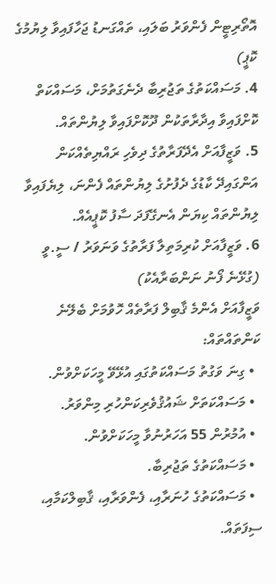އޮތޯރިޓީން ފެންވަރު ބަލައި، ތައްގަނޑު ޖަހާފައިވާ ލިޔުމުގެ ކޮޕީ)
4. މަސައްކަތުގެ ތަޖުރިބާ ދެނެގަތުމަށް، މަސައްކަތް ކޮށްފައިވާ އިދާރާތަކުން ދޫކޮށްފައިވާ ލިޔުންތައް.
5. ވަޒީފާއަށް އެދޭފަރާތުގެ ދިވެހި ރައްޔިތެއްކަން އަންގައިދޭ ކާޑުގެ ދެފުށުގެ ލިޔުންތައް ފެންނަ، ލިޔެފައިވާ ލިޔުންތައް ކިޔަން އެނގޭފަދަ ސާފު ކޮޕީއެއް.
6. ވަޒީފާއަށް ކުރިމަތިލާ ފަރާތުގެ ވަނަވަރު / ސީ.ވީ (ގުޅޭނެ ފޯނު ނަންބަރާއެކު)
ވަޒީފާއަށް އެންމެ ޤާބިލް ފަރާތެއް ހޮވުމަށް ބެލޭނެ ކަންތައްތައް:
  • ގިނަ ވަގުތު މަސައްކަތުގައި އުޅޭވޭ މީހަކަށްވުން.
  • މަސައްކަތަށް ޝައުޤުވެރިކަންހުރި މިންވަރު.
  • އުމުރުން 55 އަހަރުނުވާ މީހަކަށްވުން.
  • މަސައްކަތުގެ ތަޖުރިބާ.
  • މަސައްކަތުގެ ހުނަރާއި، ފެންވަރާއި، ޤާބިލްކަމާއި، ސިފަތައް.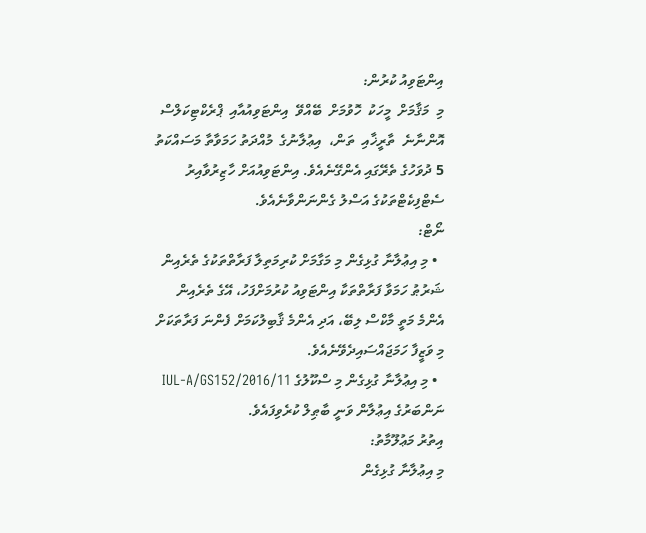އިންޓަވިއު ކުރުން:
މި  މަޤާމަށް  މީހަކު  ހޮވުމަށް  ބޭއްވޭ  އިންޓަވިއުއާއި  ޕްރެކްޓިކަލްސް  އޮންނާނެ  ތާރީޚާއި  ތަން،  އިޢުލާނުގެ  މުއްދަތު ހަމަވާތާ މަސައްކަތު 5 ދުވަހުގެ ތެރޭގައި އެންގޭނެއެވެ. އިންޓަވިއުއަށް ހާޒިރުވާއިރު ސެޓްފިކެޓްތަކުގެ އަސްލު ގެންނަންވާނެއެވެ.
ނޯޓް:
  • މި އިޢުލާނާ ގުޅިގެން މި މަގާމަށް ކުރިމަތިލާ ފަރާތްތަކުގެ ތެރެއިން ޝަރުޠު ހަމަވާ ފަރާތްތަކާ އިންޓަވިއު ކުރުމަށްފަހު، އޭގެ ތެރެއިން އެންމެ މަތީ މާކްސް ލިބޭ، އަދި އެންމެ ޤާބިލުކަމަށް ފެންނަ ފަރާތަކަށް މި ވަޒީފާ ހަމަޖައްސައިދެވޭނެއެވެ.
  • މި އިޢުލާނާ ގުޅިގެން މި ސްކޫލުގެ IUL-A/GS152/2016/11 ނަންބަރުގެ އިޢުލާން ވަނީ ބާޠިލް ކުރެވިފައެވެ.
އިތުރު މަޢުލޫމާތު:
މި އިޢުލާނާ ގުޅިގެން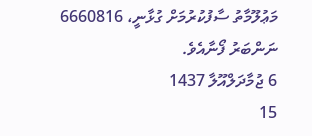މަޢުލޫމާތު ސާފުކުރުމަށް ގުޅާނީ، 6660816 ނަންބަރު ފޯނާއެވެ.
6 ޖުމާދަލްއޫލާ 1437
15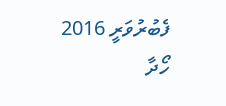ފެބުރުވަރީ 2016
ހޯދާ